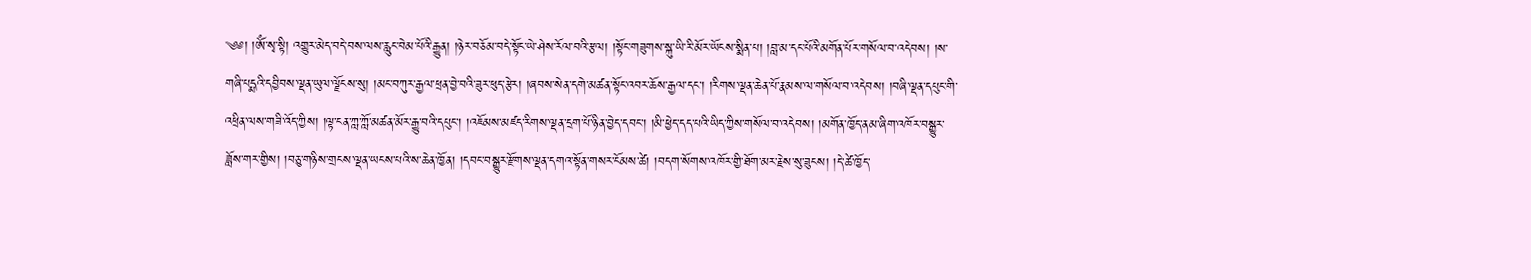༄༅། །ཨོཾ་སྭ་སྟི། འགྱུར་མེད་བདེ་བས་ལས་རླུང་བེམ་པོའི་རྒྱུན། །ཉེར་བཅོམ་བདེ་སྟོང་ཡེ་ཤེས་རོལ་བའི་རྩལ། །སྟོང་གཟུགས་སྐུ་ཡི་རི་མོར་ཡོངས་སྨིན་པ། །བླ་མ་དང་པོའི་མགོན་པོར་གསོལ་བ་འདེབས། །ས་གཞི་པདྨའི་དབྱིབས་ལྡན་ཡུལ་ལྗོངས་སུ། །མང་བཀུར་རྒྱལ་ཕྲན་བྱེ་བའི་ཟུར་ཕུད་རྩེར། །ཞབས་སེན་དགེ་མཚན་སྟོང་འབར་ཆོས་རྒྱལ་དང་། །རིགས་ལྡན་ཆེན་པོ་རྣམས་ལ་གསོལ་བ་འདེབས། །བཞི་ལྡན་དཔུང་གི་འཕྲིན་ལས་གཟི་འོད་ཀྱིས། །ལྟ་ངན་ཀླ་ཀློ་མཚན་མོར་རྒྱུ་བའི་དཔུང་། །འཇོམས་མཛད་རིགས་ལྡན་དྲག་པོ་ཉིན་བྱེད་དབང་། །མི་ཕྱེད་དད་པའི་ཡིད་ཀྱིས་གསོལ་བ་འདེབས། །མགོན་ཁྱོད་ནམ་ཞིག་འཁོར་བསྒྱུར་ཟློས་གར་གྱིས། །བཅུ་གཉིས་གྲངས་ལྡན་ཡངས་པའི་ས་ཆེན་ཁྱོན། །དབང་བསྒྱུར་རྫོགས་ལྡན་དགའ་སྟོན་གསར་ངོམས་ཚེ། །བདག་སོགས་འཁོར་གྱི་ཐོག་མར་རྗེས་སུ་ཟུངས། །དེ་ཚེ་ཁྱོད་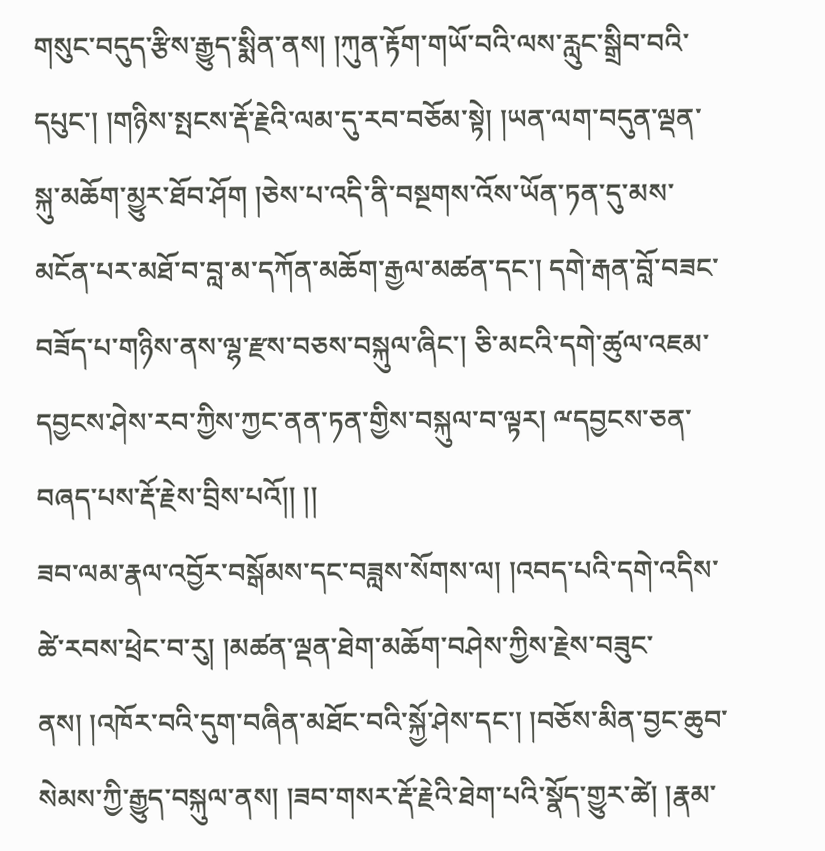གསུང་བདུད་རྩིས་རྒྱུད་སྨིན་ནས། །ཀུན་རྟོག་གཡོ་བའི་ལས་རླུང་སྒྲིབ་བའི་དཔུང་། །གཉིས་སྤངས་རྡོ་རྗེའི་ལམ་དུ་རབ་བཅོམ་སྟེ། །ཡན་ལག་བདུན་ལྡན་སྐུ་མཆོག་མྱུར་ཐོབ་ཤོག །ཅེས་པ་འདི་ནི་བསྔགས་འོས་ཡོན་ཏན་དུ་མས་མངོན་པར་མཐོ་བ་བླ་མ་དཀོན་མཆོག་རྒྱལ་མཚན་དང་། དགེ་རྒན་བློ་བཟང་བཟོད་པ་གཉིས་ནས་ལྷ་རྫས་བཅས་བསྐུལ་ཞིང་། ཅི་མངའི་དགེ་ཚུལ་འཇམ་དབྱངས་ཤེས་རབ་ཀྱིས་ཀྱང་ནན་ཏན་གྱིས་བསྐུལ་བ་ལྟར། ྋདབྱངས་ཅན་བཞད་པས་རྡོ་རྗེས་བྲིས་པའོ།། །།
ཟབ་ལམ་རྣལ་འབྱོར་བསྒོམས་དང་བཟླས་སོགས་ལ། །འབད་པའི་དགེ་འདིས་ཚེ་རབས་ཕྲེང་བ་རུ། །མཚན་ལྡན་ཐེག་མཆོག་བཤེས་ཀྱིས་རྗེས་བཟུང་ནས། །འཁོར་བའི་དུག་བཞིན་མཐོང་བའི་སྐྱོ་ཤེས་དང་། །བཅོས་མིན་བྱང་ཆུབ་སེམས་ཀྱི་རྒྱུད་བསྐུལ་ནས། །ཟབ་གསར་རྡོ་རྗེའི་ཐེག་པའི་སྣོད་གྱུར་ཚེ། །རྣམ་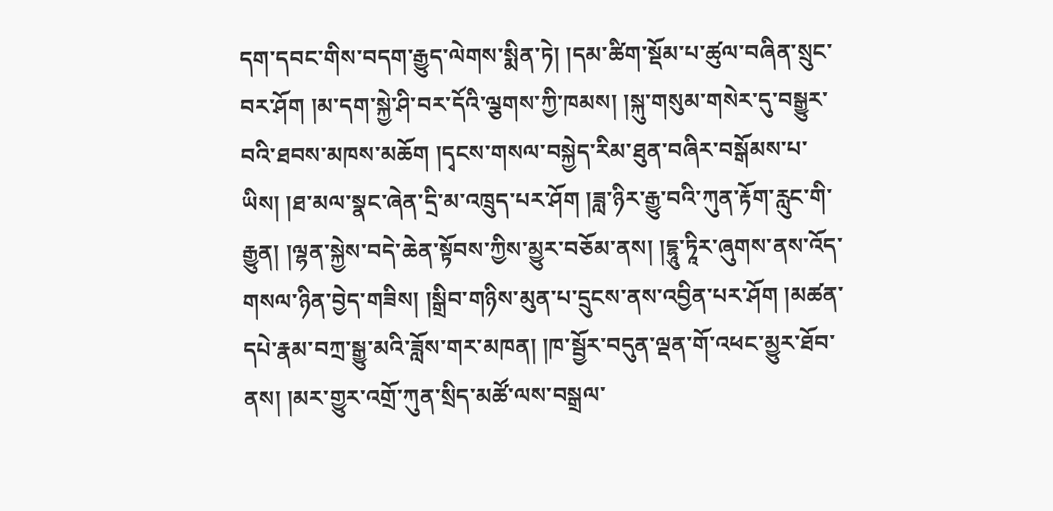དག་དབང་གིས་བདག་རྒྱུད་ལེགས་སྨིན་ཏེ། །དམ་ཚིག་སྡོམ་པ་ཚུལ་བཞིན་སྲུང་བར་ཤོག །མ་དག་སྐྱེ་ཤི་བར་དོའི་ལྕགས་ཀྱི་ཁམས། །སྐུ་གསུམ་གསེར་དུ་བསྒྱུར་བའི་ཐབས་མཁས་མཆོག །དྭངས་གསལ་བསྐྱེད་རིམ་ཐུན་བཞིར་བསྒོམས་པ་ཡིས། །ཐ་མལ་སྣང་ཞེན་དྲི་མ་འཁྲུད་པར་ཤོག །ཟླ་ཉིར་རྒྱུ་བའི་ཀུན་རྟོག་རླུང་གི་རྒྱུན། །ལྷན་སྐྱེས་བདེ་ཆེན་སྟོབས་ཀྱིས་མྱུར་བཅོམ་ནས། །དྷཱུ་ཏཱིར་ཞུགས་ནས་འོད་གསལ་ཉིན་བྱེད་གཟིས། །སྒྲིབ་གཉིས་མུན་པ་དྲུངས་ནས་འབྱིན་པར་ཤོག །མཚན་དཔེ་རྣམ་བཀྲ་སྒྱུ་མའི་ཟློས་གར་མཁན། །ཁ་སྦྱོར་བདུན་ལྡན་གོ་འཕང་མྱུར་ཐོབ་ནས། །མར་གྱུར་འགྲོ་ཀུན་སྲིད་མཚོ་ལས་བསྒྲལ་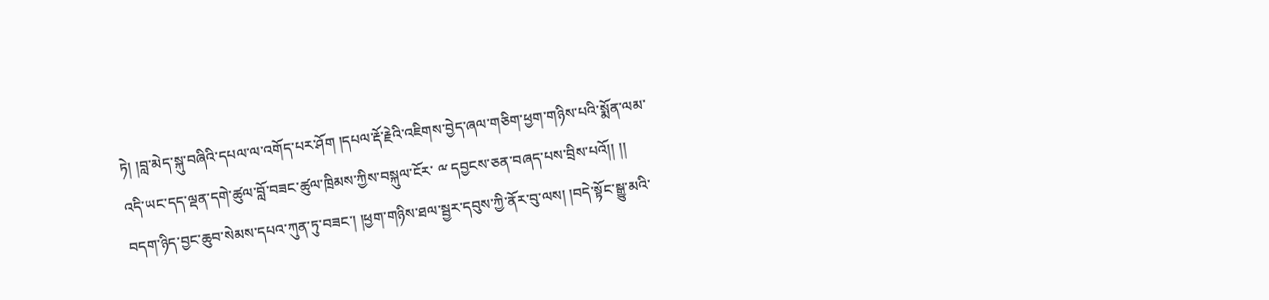ཏེ། །བླ་མེད་སྐུ་བཞིའི་དཔལ་ལ་འགོད་པར་ཤོག །དཔལ་རྡོ་རྗེའི་འཇིགས་བྱེད་ཞལ་གཅིག་ཕྱག་གཉིས་པའི་སྨོན་ལམ་འདི་ཡང་དད་ལྡན་དགེ་ཚུལ་བློ་བཟང་ཚུལ་ཁྲིམས་ཀྱིས་བསྐུལ་ངོར་ ྋ དབྱངས་ཅན་བཞད་པས་བྲིས་པའོ།། །།
བདག་ཉིད་བྱང་ཆུབ་སེམས་དཔའ་ཀུན་ཏུ་བཟང་། །ཕྱག་གཉིས་ཐལ་སྦྱར་དབུས་ཀྱི་ནོར་བུ་ལས། །བདེ་སྟོང་སྒྱུ་མའི་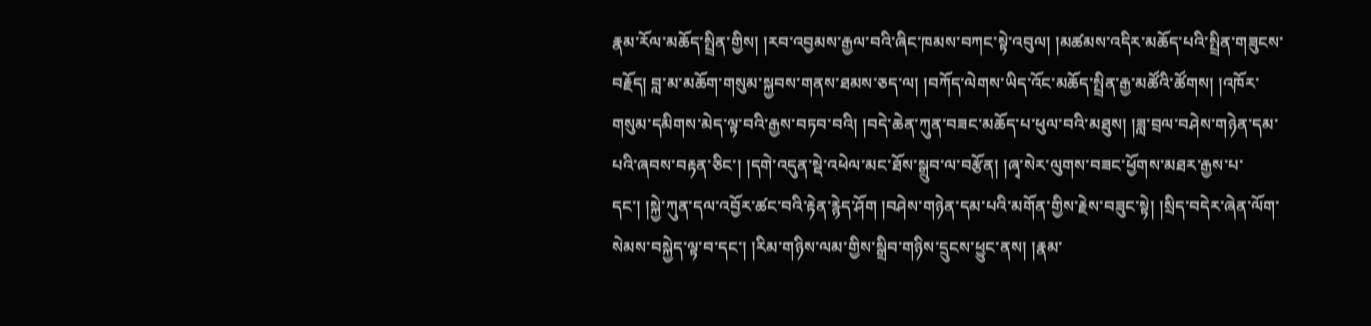རྣམ་རོལ་མཆོད་སྤྲིན་གྱིས། །རབ་འབྱམས་རྒྱལ་བའི་ཞིང་ཁམས་བཀང་སྟེ་འབུལ། །མཚམས་འདིར་མཆོད་པའི་སྤྲིན་གཟུངས་བརྗོད། བླ་མ་མཆོག་གསུམ་སྐྱབས་གནས་ཐམས་ཅད་ལ། །བཀོད་ལེགས་ཡིད་འོང་མཆོད་སྤྲིན་རྒྱ་མཚོའི་ཚོགས། །འཁོར་གསུམ་དམིགས་མེད་ལྟ་བའི་རྒྱས་བཏབ་བའི། །བདེ་ཆེན་ཀུན་བཟང་མཆོད་པ་ཕུལ་བའི་མཐུས། །ཟླ་བྲལ་བཤེས་གཉེན་དམ་པའི་ཞབས་བརྟན་ཅིང་། །དགེ་འདུན་སྡེ་འཕེལ་མང་ཐོས་སྒྲུབ་ལ་བརྩོན། །ཞྭ་སེར་ལུགས་བཟང་ཕྱོགས་མཐར་རྒྱས་པ་དང་། །སྐྱེ་ཀུན་དལ་འབྱོར་ཚང་བའི་རྟེན་རྙེད་ཤོག །བཤེས་གཉེན་དམ་པའི་མགོན་གྱིས་རྗེས་བཟུང་སྟེ། །སྲིད་བདེར་ཞེན་ལོག་སེམས་བསྐྱེད་ལྟ་བ་དང་། །རིམ་གཉིས་ལམ་གྱིས་སྒྲིབ་གཉིས་དྲུངས་ཕྱུང་ནས། །རྣམ་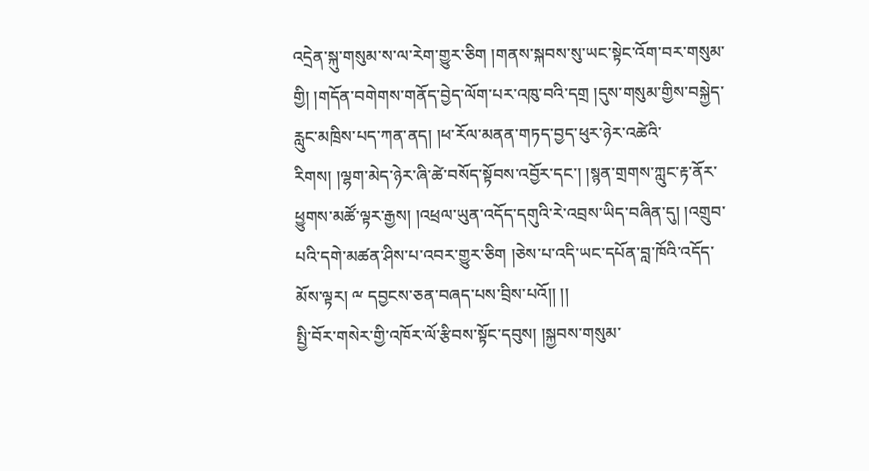འདྲེན་སྐུ་གསུམ་ས་ལ་རེག་གྱུར་ཅིག །གནས་སྐབས་སུ་ཡང་སྟེང་འོག་བར་གསུམ་གྱི། །གདོན་བགེགས་གནོད་བྱེད་ལོག་པར་འཁུ་བའི་དགྲ །དུས་གསུམ་གྱིས་བསྐྱེད་རླུང་མཁྲིས་པད་ཀན་ནད། །ཕ་རོལ་མནན་གཏད་བྱད་ཕུར་ཉེར་འཚེའི་རིགས། །ལྷག་མེད་ཉེར་ཞི་ཚེ་བསོད་སྟོབས་འབྱོར་དང་། །སྙན་གྲགས་ཀླུང་རྟ་ནོར་ཕྱུགས་མཚོ་ལྟར་རྒྱས། །འཕྲལ་ཡུན་འདོད་དགུའི་རེ་འབྲས་ཡིད་བཞིན་དུ། །འགྲུབ་པའི་དགེ་མཚན་ཤིས་པ་འབར་གྱུར་ཅིག །ཅེས་པ་འདི་ཡང་དཔོན་བླ་ཁོའི་འདོད་མོས་ལྟར། ྋ དབྱངས་ཅན་བཞད་པས་བྲིས་པའོ།། །།
སྤྱི་བོར་གསེར་གྱི་འཁོར་ལོ་རྩིབས་སྟོང་དབུས། །སྐྱབས་གསུམ་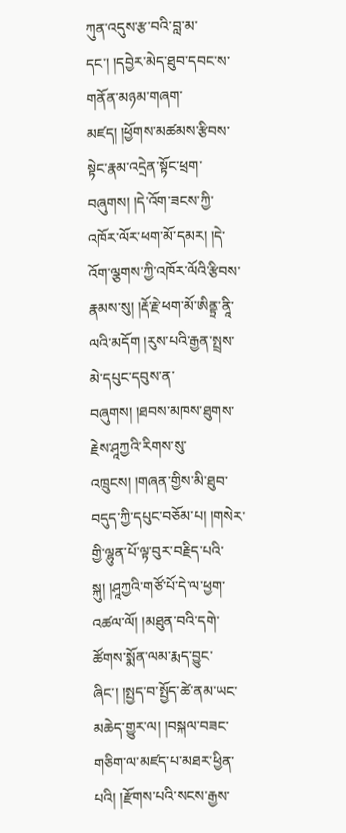ཀུན་འདུས་རྩ་བའི་བླ་མ་དང་། །དབྱེར་མེད་ཐུབ་དབང་ས་གནོན་མཉམ་གཞག་མཛད། །ཕྱོགས་མཚམས་རྩིབས་སྟེང་རྣམ་འདྲེན་སྟོང་ཕྲག་བཞུགས། །དེ་འོག་ཟངས་ཀྱི་འཁོར་ལོར་ཕག་མོ་དམར། །དེ་འོག་ལྕགས་ཀྱི་འཁོར་ལོའི་རྩིབས་རྣམས་སུ། །རྡོ་རྗེ་ཕག་མོ་ཨིནྟྲ་ནཱི་ལའི་མདོག །རུས་པའི་རྒྱན་སྤྲས་མེ་དཔུང་དབུས་ན་བཞུགས། །ཐབས་མཁས་ཐུགས་རྗེས་ཤཱཀྱའི་རིགས་སུ་འཁྲུངས། །གཞན་གྱིས་མི་ཐུབ་བདུད་ཀྱི་དཔུང་བཅོམ་པ། །གསེར་གྱི་ལྷུན་པོ་ལྟ་བུར་བརྗིད་པའི་སྐུ། །ཤཱཀྱའི་གཙོ་པོ་དེ་ལ་ཕྱག་འཚལ་ལོ། །མཐུན་བའི་དགེ་ཚོགས་སྨོན་ལམ་རྨད་བྱུང་ཞིང་། །སྤྱད་བ་སྤྱོད་ཚེ་ནམ་ཡང་མཆེད་གྱུར་ལ། །བསྐལ་བཟང་གཅིག་ལ་མཛད་པ་མཐར་ཕྱིན་པའི། །རྫོགས་པའི་སངས་རྒྱས་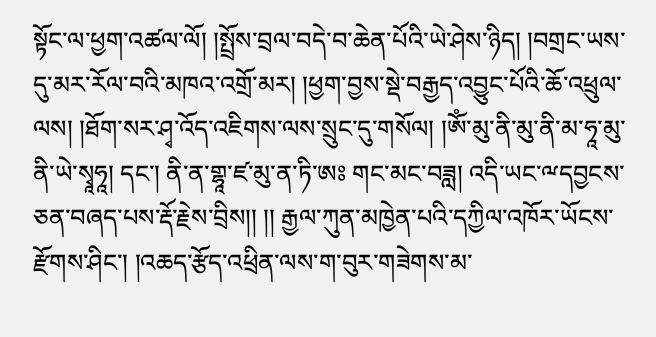སྟོང་ལ་ཕྱག་འཚལ་ལོ། །སྤྲོས་བྲལ་བདེ་བ་ཆེན་པོའི་ཡེ་ཤེས་ཉིད། །བགྲང་ཡས་དུ་མར་རོལ་བའི་མཁའ་འགྲོ་མར། །ཕྱག་བྱས་སྡེ་བརྒྱད་འབྱུང་པོའི་ཆོ་འཕྲུལ་ལས། །ཐོག་སར་ཤྭ་འོད་འཇིགས་ལས་སྲུང་དུ་གསོལ། །ཨོཾ་མུ་ནི་མུ་ནི་མ་ཧཱ་མུ་ནི་ཡེ་སྭཱཧཱ། དང་། ནི་ན་གྷཱ་ཛ་མུ་ན་ཏི་ཨཿ གང་མང་བཟླ། འདི་ཡང་ྋདབྱངས་ཅན་བཞད་པས་རྡོ་རྗེས་བྲིས།། །། རྒྱལ་ཀུན་མཁྱེན་པའི་དཀྱིལ་འཁོར་ཡོངས་རྫོགས་ཤིང་། །འཆད་རྩོད་འཕྲིན་ལས་ག་བུར་གཟེགས་མ་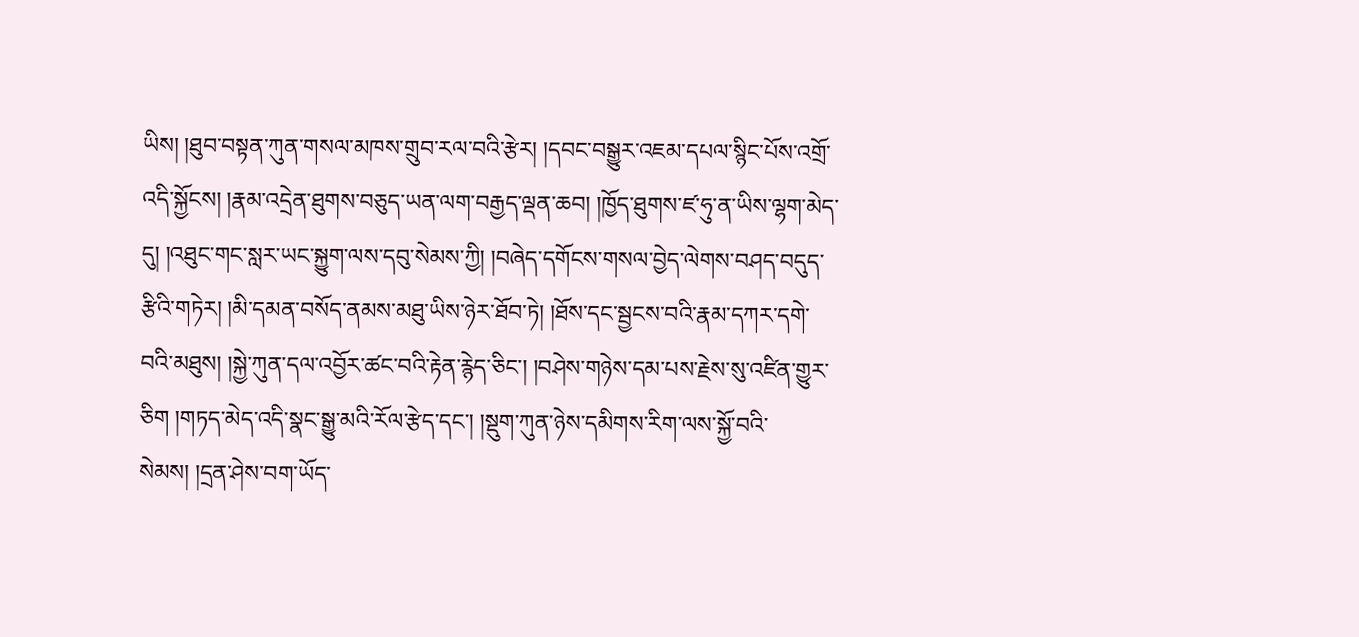ཡིས། །ཐུབ་བསྟན་ཀུན་གསལ་མཁས་གྲུབ་རལ་བའི་རྩེར། །དབང་བསྒྱུར་འཇམ་དཔལ་སྙིང་པོས་འགྲོ་འདི་སྐྱོངས། །རྣམ་འདྲེན་ཐུགས་བཅུད་ཡན་ལག་བརྒྱད་ལྡན་ཆབ། །ཁྱོད་ཐུགས་ཛ་ཧུ་ན་ཡིས་ལྷག་མེད་དུ། །འཐུང་གང་སླར་ཡང་སྐྱུག་ལས་དབུ་སེམས་ཀྱི། །བཞེད་དགོངས་གསལ་བྱེད་ལེགས་བཤད་བདུད་རྩིའི་གཏེར། །མི་དམན་བསོད་ནམས་མཐུ་ཡིས་ཉེར་ཐོབ་ཏེ། །ཐོས་དང་སྦྱངས་བའི་རྣམ་དཀར་དགེ་བའི་མཐུས། །སྐྱེ་ཀུན་དལ་འབྱོར་ཚང་བའི་རྟེན་རྙེད་ཅིང་། །བཤེས་གཉེས་དམ་པས་རྗེས་སུ་འཛིན་གྱུར་ཅིག །གཏད་མེད་འདི་སྣང་སྒྱུ་མའི་རོལ་རྩེད་དང་། །སྡུག་ཀུན་ཉེས་དམིགས་རིག་ལས་སྐྱོ་བའི་སེམས། །དྲན་ཤེས་བག་ཡོད་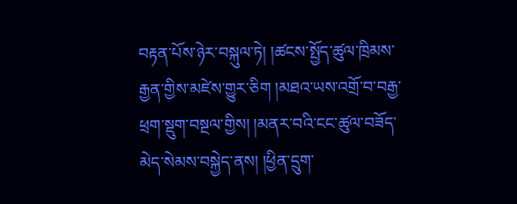བརྟན་པོས་ཉེར་བསྐུལ་ཏེ། །ཚངས་སྤྱོད་ཚུལ་ཁྲིམས་རྒྱན་གྱིས་མཛེས་གྱུར་ཅིག །མཐའ་ཡས་འགྲོ་བ་བརྒྱ་ཕྲག་སྡུག་བསྔལ་གྱིས། །མནར་བའི་ངང་ཚུལ་བཟོད་མེད་སེམས་བསྐྱེད་ནས། །ཕྱིན་དྲུག་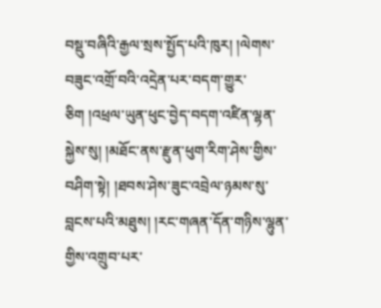བསྡུ་བཞིའི་རྒྱལ་སྲས་སྤྱོད་པའི་ཁུར། །ལེགས་བཟུང་འགྲོ་བའི་འདྲེན་པར་བདག་གྱུར་ཅིག །འཕྲལ་ཡུན་ཕུང་བྱེད་བདག་འཛིན་ལྷན་སྐྱེས་སུ། །མཐོང་ནས་རྫུན་ཕུག་རིག་ཤེས་གྱིས་བཤིག་སྟེ། །ཐབས་ཤེས་ཟུང་འབྲེལ་ཉམས་སུ་བླངས་པའི་མཐུས། །རང་གཞན་དོན་གཉིས་ལྷུན་གྱིས་འགྲུབ་པར་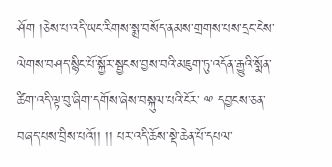ཤོག །ཅེས་པ་འདི་ཡང་རིགས་སྨྲ་བསོད་ནམས་གྲགས་པས་དྲང་ངེས་ལེགས་བཤད་སྙིང་པོ་སྐྱོར་སྦྱངས་བྱས་བའི་མཇུག་ཏུ་འདོན་རྒྱུའི་སྨོན་ཚིག་འདི་ལྟ་བུ་ཞིག་དགོས་ཞེས་བསྐུལ་པའི་ངོར་ ྋ དབྱངས་ཅན་བཞད་པས་བྲིས་པའོ།། །། པར་འདི་ཆོས་སྡེ་ཆེན་པོ་དཔལ་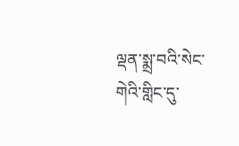ལྡན་སྨྲ་བའི་སེང་གེའི་གླིང་དུ་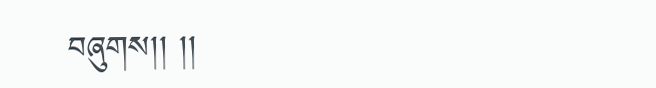བཞུགས།། །།